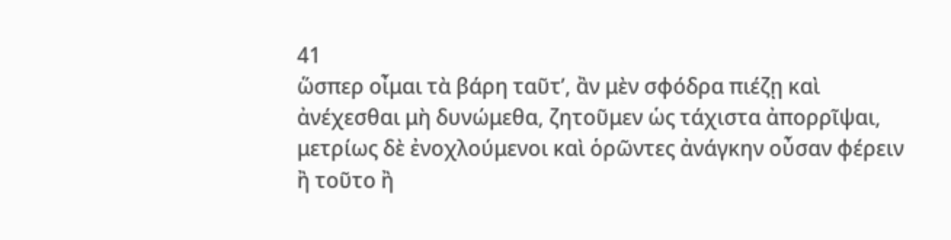41
ὥσπερ οἶμαι τὰ βάρη ταῦτʼ, ἂν μὲν σφόδρα πιέζῃ καὶ ἀνέχεσθαι μὴ δυνώμεθα, ζητοῦμεν ὡς τάχιστα ἀπορρῖψαι, μετρίως δὲ ἐνοχλούμενοι καὶ ὁρῶντες ἀνάγκην οὖσαν φέρειν ἢ τοῦτο ἢ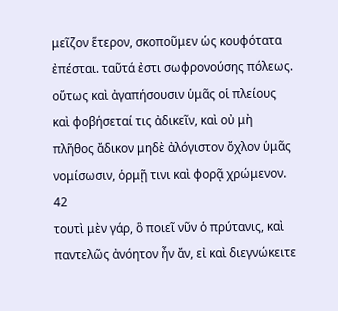μεῖζον ἕτερον, σκοποῦμεν ὡς κουφότατα ἐπέσται. ταῦτά ἐστι σωφρονούσης πόλεως. οὕτως καὶ ἀγαπήσουσιν ὑμᾶς οἱ πλείους καὶ φοβήσεταί τις ἀδικεῖν, καὶ οὐ μὴ πλῆθος ἄδικον μηδὲ ἀλόγιστον ὄχλον ὑμᾶς νομίσωσιν, ὁρμῇ τινι καὶ φορᾷ χρώμενον.
42
τουτὶ μὲν γάρ, ὃ ποιεῖ νῦν ὁ πρύτανις, καὶ παντελῶς ἀνόητον ἦν ἄν, εἰ καὶ διεγνώκειτε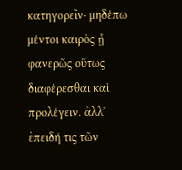κατηγορεῖν· μηδέπω μέντοι καιρὸς ᾖ φανερῶς οὕτως διαφέρεσθαι καὶ προλέγειν. ἀλλʼ ἐπειδή τις τῶν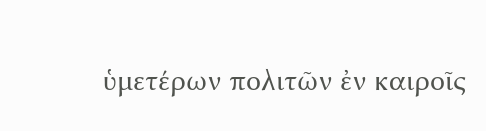ὑμετέρων πολιτῶν ἐν καιροῖς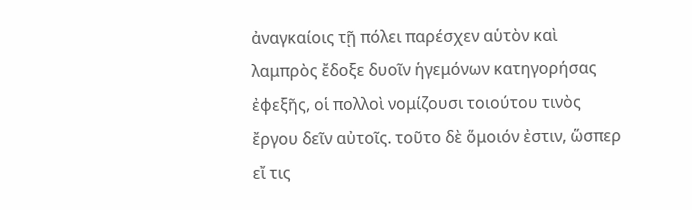ἀναγκαίοις τῇ πόλει παρέσχεν αὑτὸν καὶ λαμπρὸς ἔδοξε δυοῖν ἡγεμόνων κατηγορήσας ἐφεξῆς, οἱ πολλοὶ νομίζουσι τοιούτου τινὸς ἔργου δεῖν αὐτοῖς. τοῦτο δὲ ὅμοιόν ἐστιν, ὥσπερ εἴ τις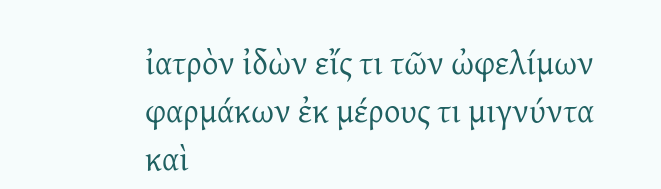ἰατρὸν ἰδὼν εἴς τι τῶν ὠφελίμων φαρμάκων ἐκ μέρους τι μιγνύντα καὶ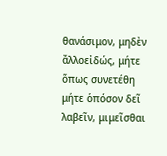θανάσιμον, μηδὲν ἄλλοεἰδώς, μήτε ὅπως συνετέθη μήτε ὁπόσον δεῖ λαβεῖν, μιμεῖσθαι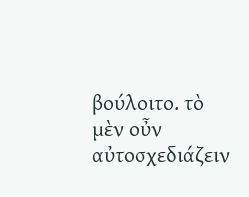βούλοιτο. τὸ μὲν οὖν αὐτοσχεδιάζειν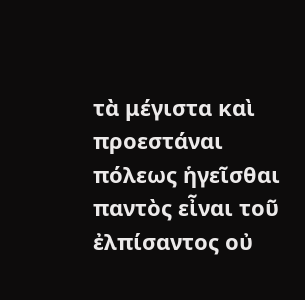τὰ μέγιστα καὶ προεστάναι πόλεως ἡγεῖσθαι παντὸς εἶναι τοῦ ἐλπίσαντος οὐ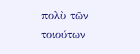πολὺ τῶν τοιούτων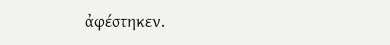ἀφέστηκεν.